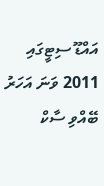އައްޑޫ ސިޓީގައި 2011 ވަނަ އަހަރު ބޭއްވި ސާކް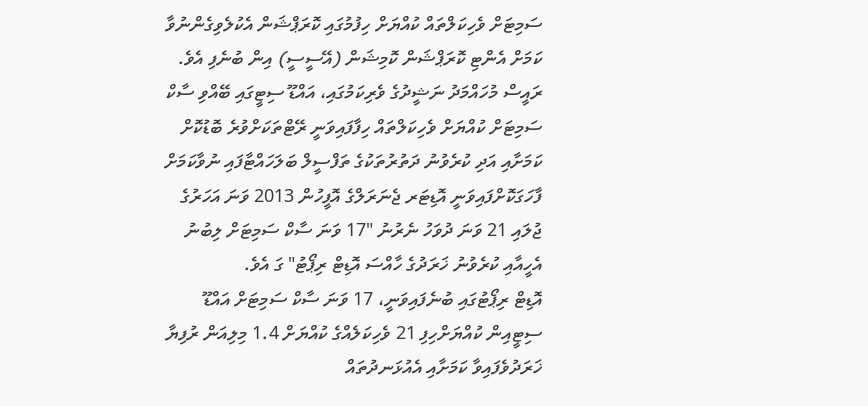ސަމިޓަށް ވެހިކަލްތައް ކުއްޔަށް ހިފުމުގައި ކޮރަޕްޝަން އެކުލެވިގެންނުވާ ކަމަށް އެންޓި ކޮރަޕްޝަން ކޮމިޝަން (އޭސީސީ) އިން ބުނެފި އެވެ.
ރައީސް މުހައްމަދު ނަޝީދުގެ ވެރިކަމުގައި، އައްޑޫ ސިޓީގައި ބޭއްވި ސާކް ސަމިޓަށް ކުއްޔަށް ވެހިކަލްތައް ހިފާފައިވަނީ ރޭޓްތަކަށްވުރެ ބޮޑުކޮށް ކަމަށާއި އަދި ކުރެވުނު ދަތުރުތަކުގެ ތަފްސީލް ބަލަހައްޓާފައި ނުވާކަމަށް ފާހަގަކޮށްފައިވަނީ އޮޑިޓަރ ޖެނަރަލްގެ އޮފީހުން 2013 ވަނަ އަހަރުގެ ޖުލައި 21 ވަނަ ދުވަހު ނެރުނު "17 ވަނަ ސާކް ސަމިޓަށް ލިބުނު އެހީއާއި ކުރެވުނު ޚަރަދުގެ ހާއްސަ އޮޑިޓް ރިޕޯޓު" ގަ އެވެ.
އޮޑިޓް ރިޕޯޓުގައި ބުނެފައިވަނީ، 17 ވަނަ ސާކް ސަމިޓަށް އައްޑޫ ސިޓީއިން ކުއްޔަށްހިފި 21 ވެހިކަލެއްގެ ކުއްޔަށް 1.4 މިލިއަން ރުފިޔާ ޚަރަދުވެފައިވާ ކަމަށާއި އެއުޅަނދުތައް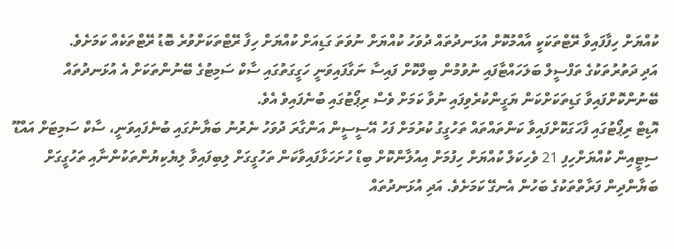ކުއްޔަށް ހިފާފައިވާ ރޭޓްތަކަކީ އާއްމުކޮށް އުޅަނދުތައް ދުވަހު ކުއްޔަށް ނުވަތަ ގަޑިއަށް ކުއްޔަށް ހިފާ ރޭޓްތަކަށްވުރެ ބޮޑު ރޭޓްތަކެއް ކަމަށެވެ.
އަދި ދަތުރުތަކުގެ ތަފްސީލް ބަލަހައްޓާފައި ނުވުމުން ބިލްކޮށް ފައިސާ ނަގާފައިވަނީ ހަގީގަތުގައި ސާކް ސަމިޓުގެ ބޭނުންތަކަށް އެ އުޅަނދުތައް ބޭނުންކޮށްފައިވާ ގަޑިތަކަށްކަން ޔަގީންކުރެވިފައި ނުވާ ކަމަށް ވެސް ރިޕޯޓުގައި ބުނެފައިވެ އެވެ.
އޮޑިޓް ރިޕޯޓުގައި ފާހަގަކޮށްފައިވާ ކަންތައްތައް ތަހުގީގު ކުރުމަށް ފަހު އޭސީސީން އަންގާރަ ދުވަހު ނެރުނު ބަޔާނުގައި ބުނެފައިވަނީ، ސާކް ސަމިޓަށް އައްޑޫ ސިޓީއިން ކުއްޔަށްހިފި 21 ވެހިކަލް ކުއްޔަށް ހިފުމަށް އިއުލާންކޮށް ބިޑް ހުށަހަޅާފައިވާކަން ތަހުގީގަށް ލިބިފައިވާ ލިޔެކިޔުންތަކުންނާއި ތަހުގީގަށް ބަޔާންދިން ފަރާތްތަކުގެ ބަހުން އެނގޭ ކަމަށެވެ. އަދި އުޅަނދުތައް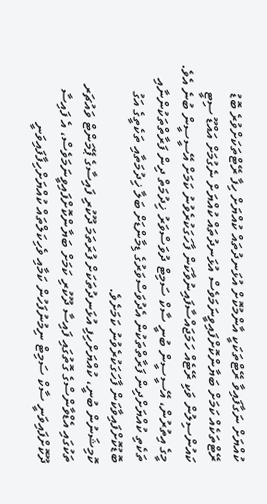ކުއްޔަށް ނަގާފައިވާ ރޭޓްތަކަކީ އާންމުކޮށް އުޅަނދުތައް ކުއްޔަށް ހިފާ ރޭޓްތަކަށްވުރެ ބޮޑު ރޭޓްތަކެއް ކަމަށް ބަޔާންކޮށްފައިވީނަމަވެސް އުޅަނދުތައް ކުއްޔަށް ނެގުމަށް އައްޑޫ ސިޓީ ކައުންސިލުން ވަކި ރޭޓެއް ހަމަޖައްސާފައިނުވާކަން ފާހަގަކުރެވުނު ކަމަށް އޭސީސީން ބުނެ އެވެ.
މީގެ އިތުރުން، އޭސީސީން ބުނީ ސާކް ސަމިޓް ދުވަސްވަރު ޚިދުމަތް ދިން ފަރާތްތަކުންނާއި ތަކެތި ކުއްޔަށްދިން ފަރާތްތަކުން އެދުވަސްވަރުގެ ޑިމާންޑަށް ބަލާ ޚިދުމަތާއި ތަކެތީގެ އަގު ބޮޑުކޮށްފައިވާކަން ފާހަގަކުރެވުނު ކަމަށެވެ.
ކޮމިޝަނުން ބުނީ، ކުއްޔަށްހިފި އުޅަނދުތަކަށް ފުރަތަމަ ދޫކުރި ފައިސާގެ ޕޭމަންޓް ވައުޗަރ ތަކުގައި އެޑްވާންސްގެ ގޮތުގައި ފައިސާ ދޫކުރި ކަމަށް ބަޔާންކޮށްފައިވީނަމަވެސް، އެ ފައިސާ ދޫކޮށްފައިވަނީ ސާކް ސަމިޓް ނިމުނުފަހުން ކަމާއި ވެހިކަލްތައް ކުއްޔަށްހިފާފައިވަނީ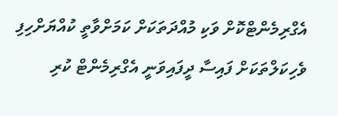އެގްރިމެންޓްކޮށް ވަކި މުއްދަތަކަށް ކަމަށްވާތީ ކުއްޔަށްހިފި ވެހިކަލްތަކަށް ފައިސާ ދީފައިވަނީ އެގްރިމެންޓް ކުރި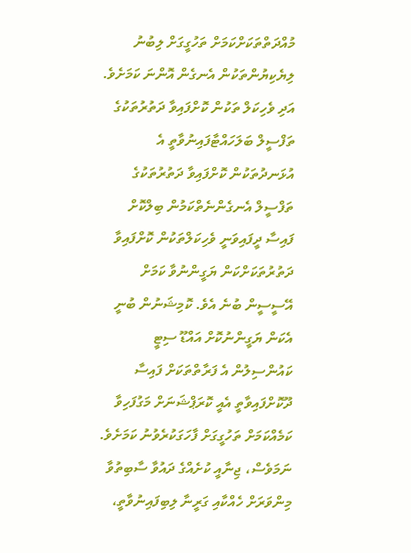މުއްދަތްތަކަށްކަމަށް ތަހުގީގަށް ލިބުނު ލިޔެކިޔުންތަކުން އެނގެން އޮންނަ ކަމަށެވެ.
އަދި ވެހިކަލް ތަކުން ކޮށްފައިވާ ދަތުރުތަކުގެ ތަފްސީލް ބަލަހައްޓާފައިނުވާތީ އެ އުޅަނދުތަކުން ކޮށްފައިވާ ދަތުރުތަކުގެ ތަފްސީލް އެނގެންނެތްކަމުން ބިލްކޮށް ފައިސާ ދީފައިވަނީ ވެހިކަލްތަކުން ކޮށްފައިވާ ދަތުރުތަކަށްކަން ޔަގީންނުވާ ކަމަށް އޭސީސީން ބުނެ އެވެ. ކޮމިޝަނުން ބުނީ އެކަން ޔަގީންނުކޮށް އައްޑޫ ސިޓީ ކައުންސިލުން އެ ފަރާތްތަކަށް ފައިސާ ދޫކޮށްފައިވާތީ އެއީ ކޮރަޕްޝަނަށް މަގުފަހިވާ ކަމެއްކަމަށް ތަހުގީގަށް ފާހަގަކުރެވުނު ކަމަށެވެ.
ނަމަވެސް، ޖިނާއީ ކުށެއްގެ ދައުވާ ސާބިތުވާ މިންވަރަށް ހެއްކާއި ގަރީނާ ލިބިފައިނުވާތީ،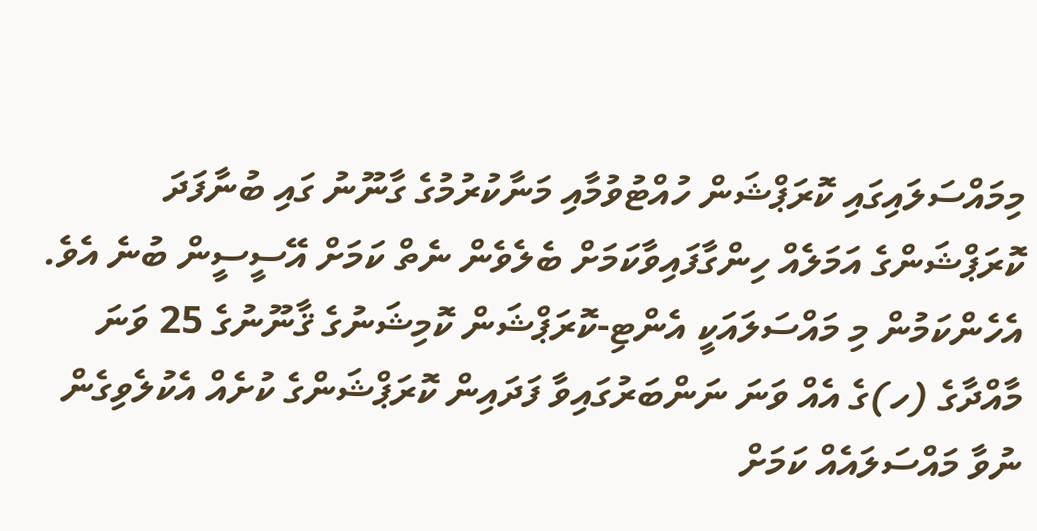މިމައްސަލައިގައި ކޮރަޕްޝަން ހުއްޓުވުމާއި މަނާކުރުމުގެ ގާނޫނު ގައި ބުނާފަދަ ކޮރަޕްޝަންގެ އަމަލެއް ހިންގާފައިވާކަމަށް ބެލެވެން ނެތް ކަމަށް އޭސީސީން ބުނެ އެވެ. އެހެންކަމުން މި މައްސަލައަކީ އެންޓި-ކޮރަޕްޝަން ކޮމިޝަނުގެ ޤާނޫނުގެ 25 ވަނަ މާއްދާގެ (ހ)ގެ އެއް ވަނަ ނަންބަރުގައިވާ ފަދައިން ކޮރަޕްޝަންގެ ކުށެއް އެކުލެވިގެން ނުވާ މައްސަލައެއް ކަމަށް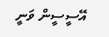އޭސީސީން ވަނީ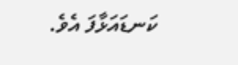ކަނޑައަޅާފަ އެވެ.